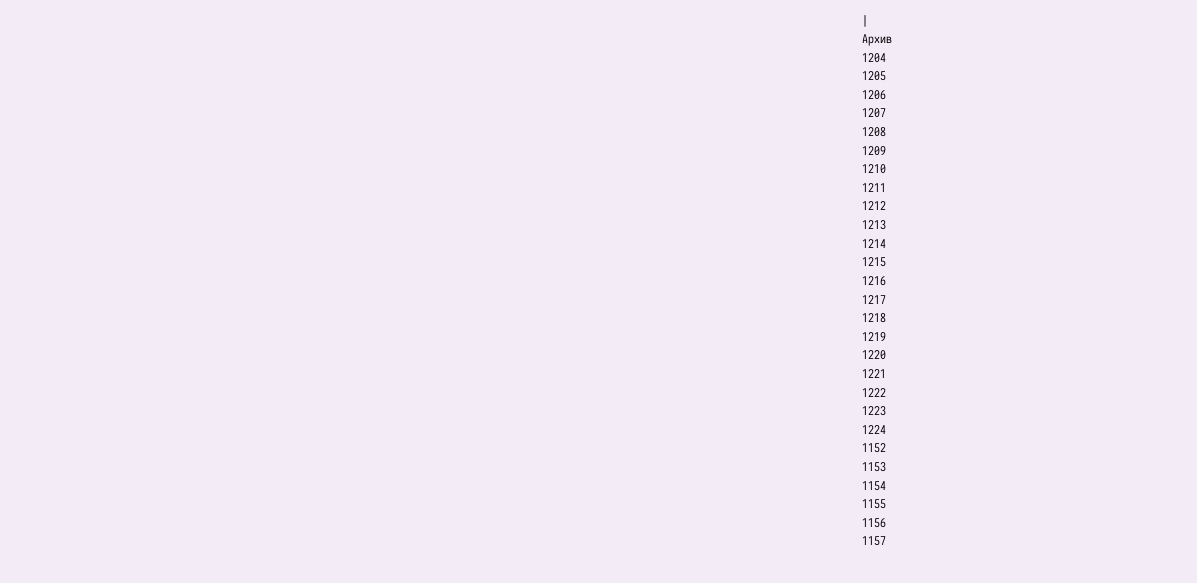|
Архив
1204
1205
1206
1207
1208
1209
1210
1211
1212
1213
1214
1215
1216
1217
1218
1219
1220
1221
1222
1223
1224
1152
1153
1154
1155
1156
1157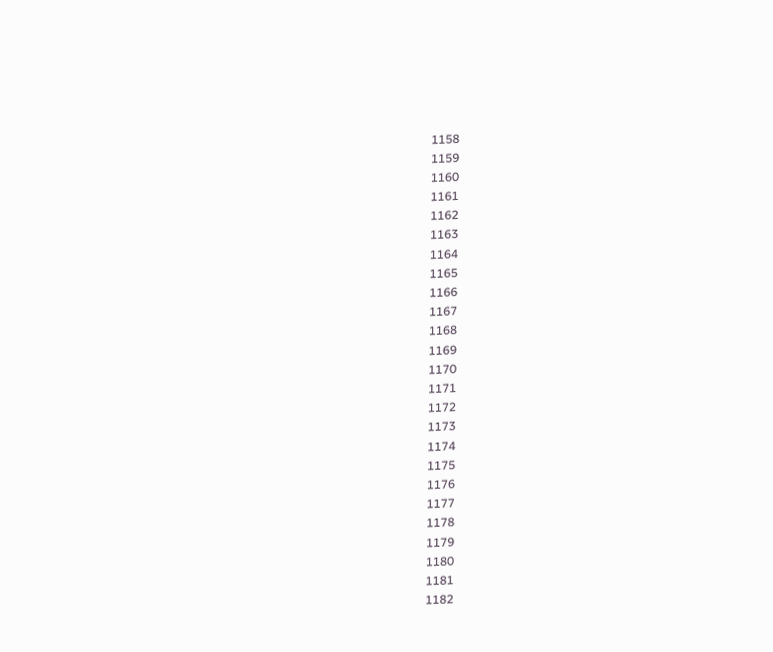1158
1159
1160
1161
1162
1163
1164
1165
1166
1167
1168
1169
1170
1171
1172
1173
1174
1175
1176
1177
1178
1179
1180
1181
1182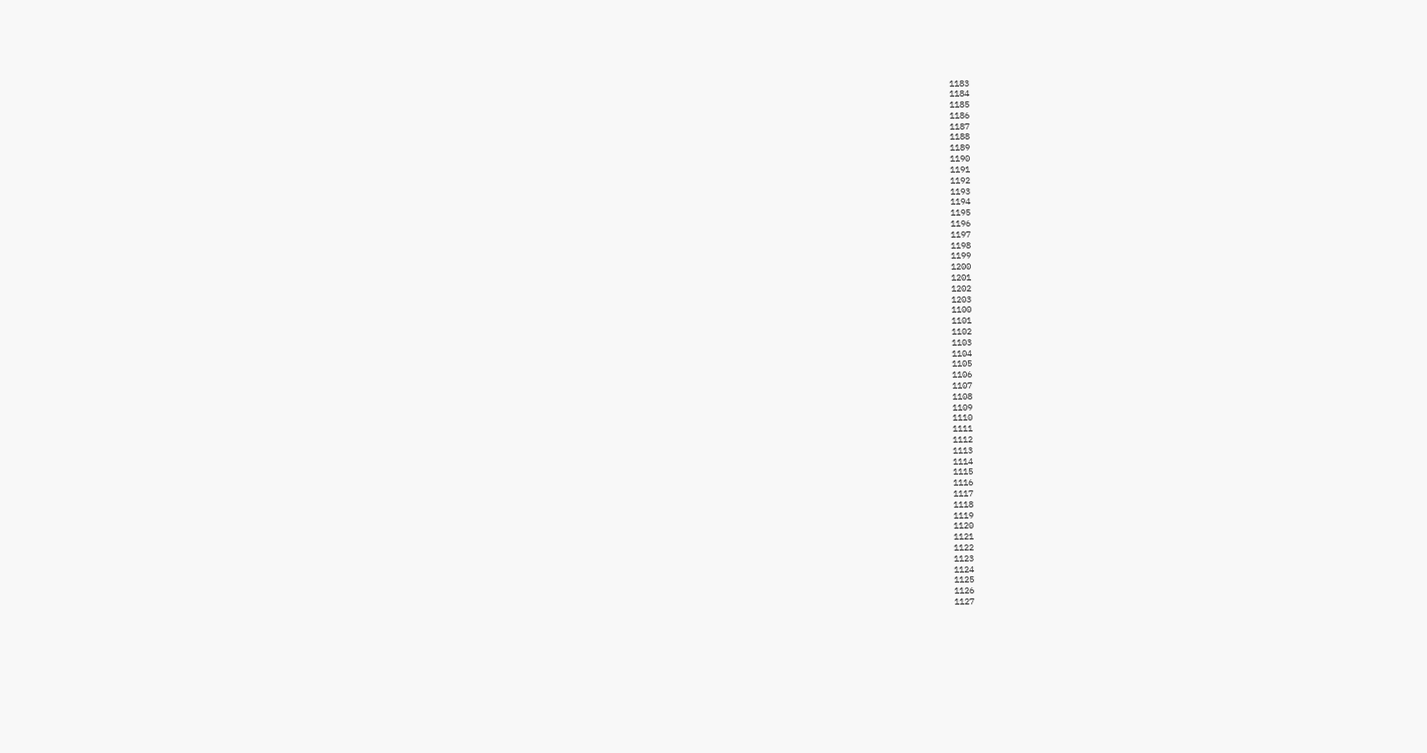1183
1184
1185
1186
1187
1188
1189
1190
1191
1192
1193
1194
1195
1196
1197
1198
1199
1200
1201
1202
1203
1100
1101
1102
1103
1104
1105
1106
1107
1108
1109
1110
1111
1112
1113
1114
1115
1116
1117
1118
1119
1120
1121
1122
1123
1124
1125
1126
1127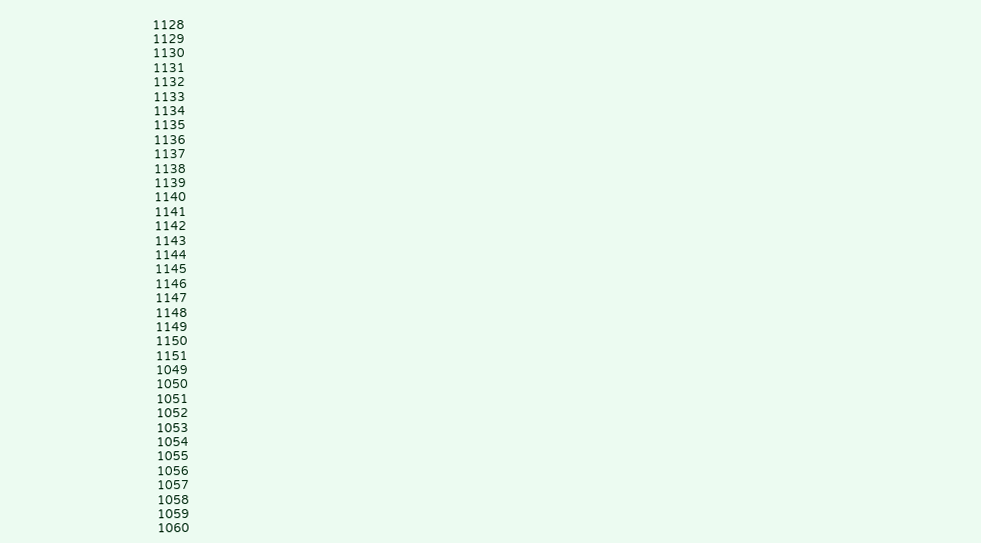1128
1129
1130
1131
1132
1133
1134
1135
1136
1137
1138
1139
1140
1141
1142
1143
1144
1145
1146
1147
1148
1149
1150
1151
1049
1050
1051
1052
1053
1054
1055
1056
1057
1058
1059
1060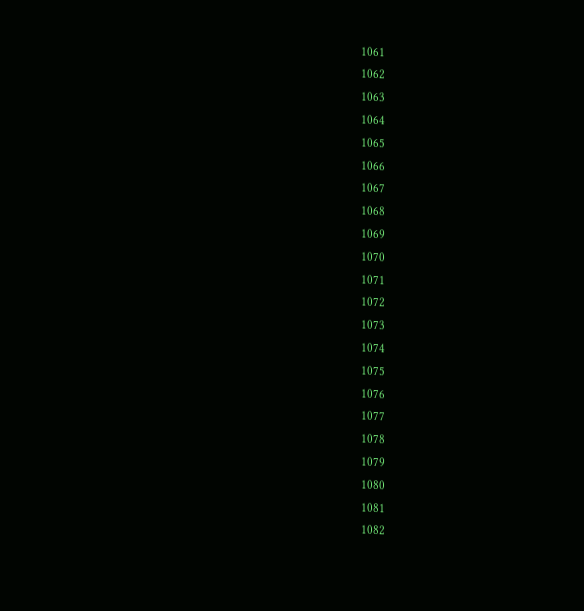1061
1062
1063
1064
1065
1066
1067
1068
1069
1070
1071
1072
1073
1074
1075
1076
1077
1078
1079
1080
1081
1082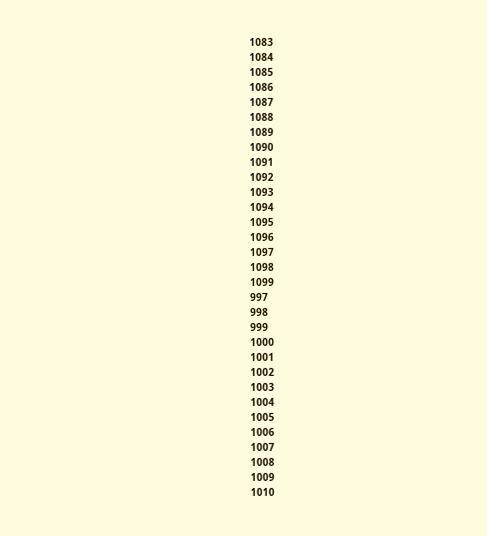1083
1084
1085
1086
1087
1088
1089
1090
1091
1092
1093
1094
1095
1096
1097
1098
1099
997
998
999
1000
1001
1002
1003
1004
1005
1006
1007
1008
1009
1010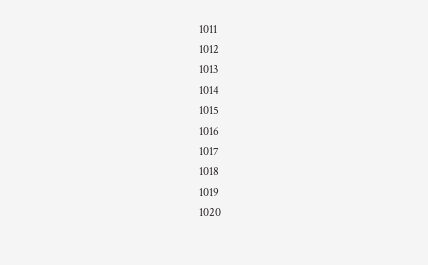1011
1012
1013
1014
1015
1016
1017
1018
1019
1020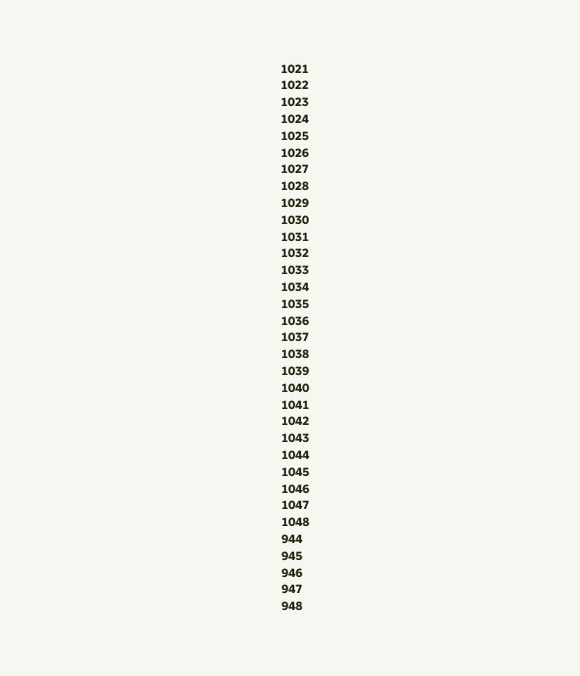1021
1022
1023
1024
1025
1026
1027
1028
1029
1030
1031
1032
1033
1034
1035
1036
1037
1038
1039
1040
1041
1042
1043
1044
1045
1046
1047
1048
944
945
946
947
948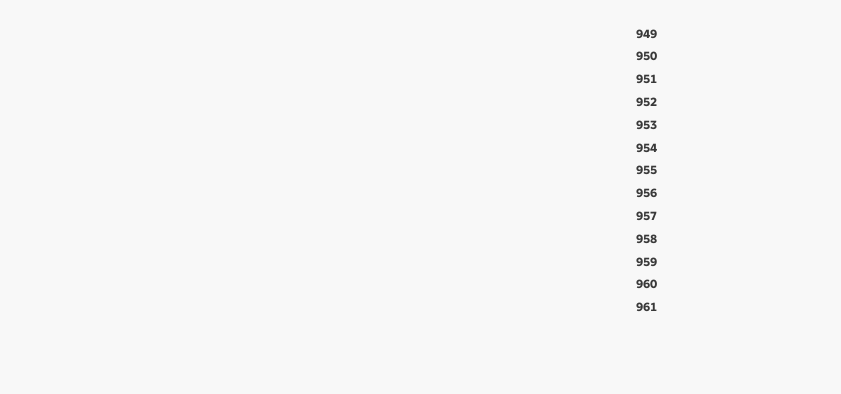949
950
951
952
953
954
955
956
957
958
959
960
961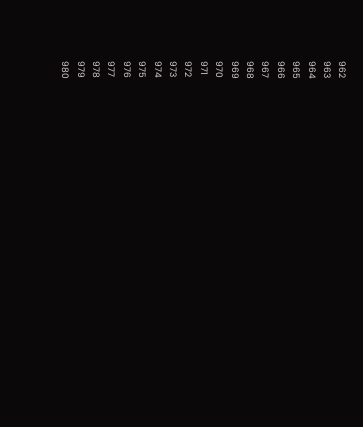962
963
964
965
966
967
968
969
970
971
972
973
974
975
976
977
978
979
980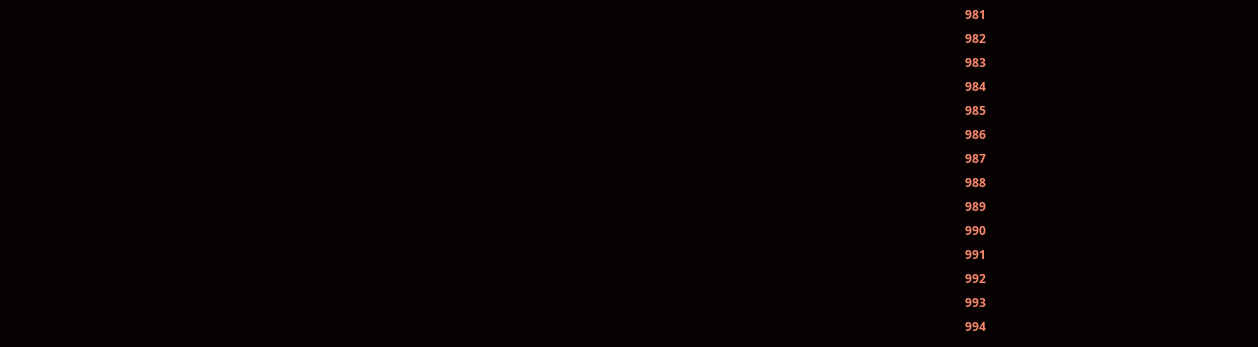981
982
983
984
985
986
987
988
989
990
991
992
993
994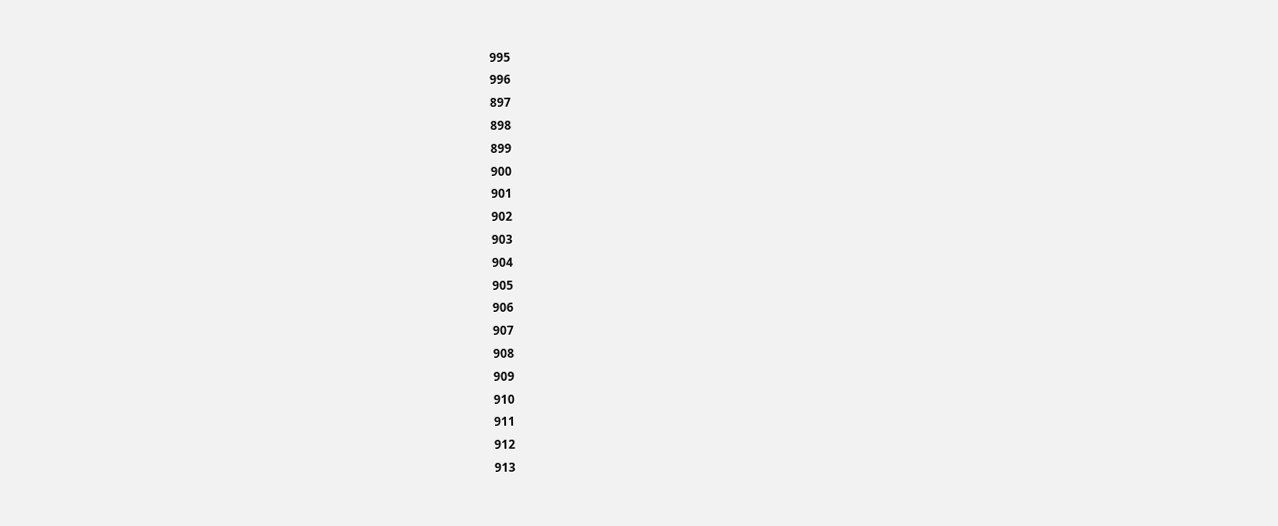995
996
897
898
899
900
901
902
903
904
905
906
907
908
909
910
911
912
913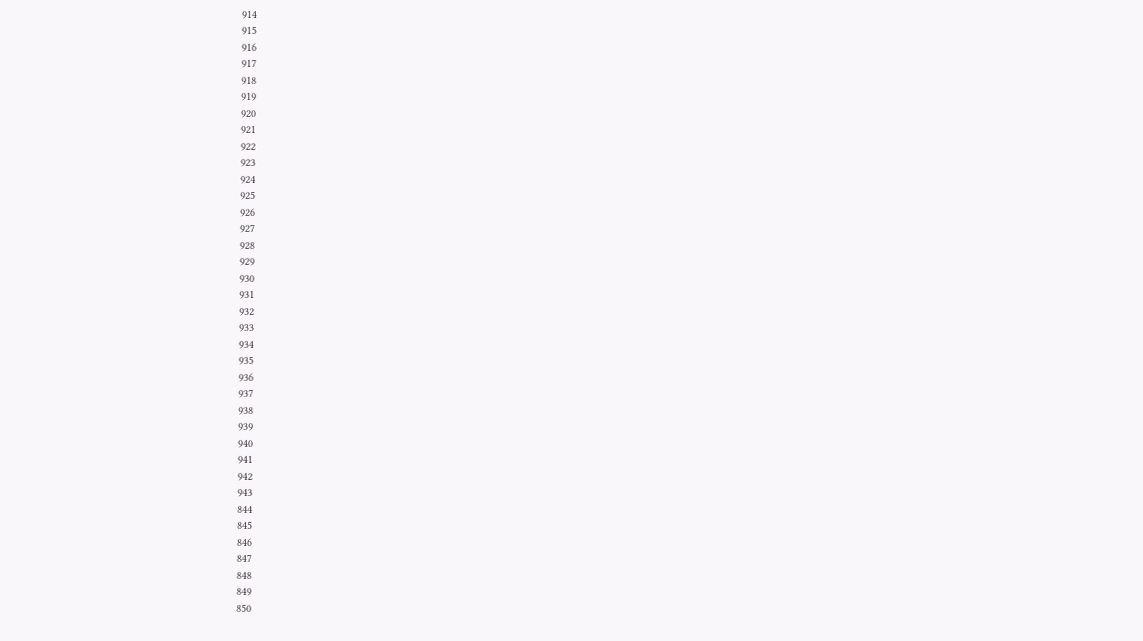914
915
916
917
918
919
920
921
922
923
924
925
926
927
928
929
930
931
932
933
934
935
936
937
938
939
940
941
942
943
844
845
846
847
848
849
850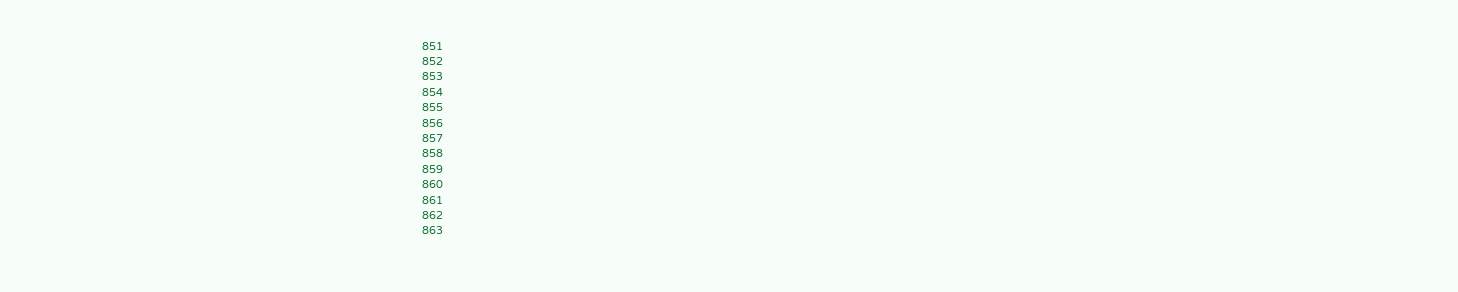851
852
853
854
855
856
857
858
859
860
861
862
863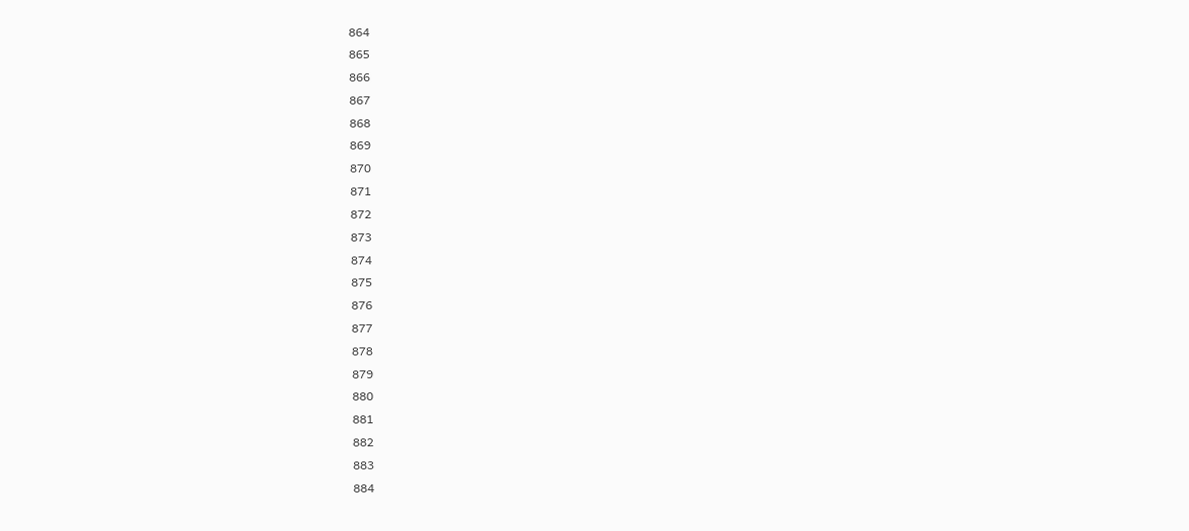864
865
866
867
868
869
870
871
872
873
874
875
876
877
878
879
880
881
882
883
884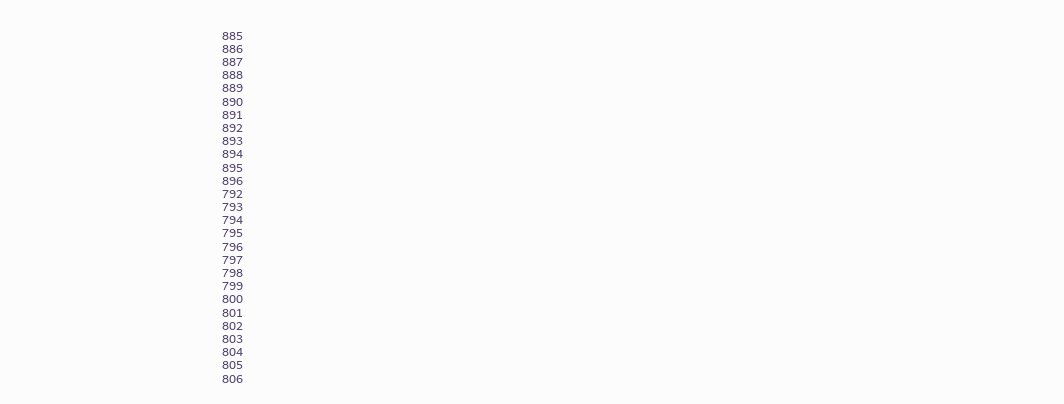885
886
887
888
889
890
891
892
893
894
895
896
792
793
794
795
796
797
798
799
800
801
802
803
804
805
806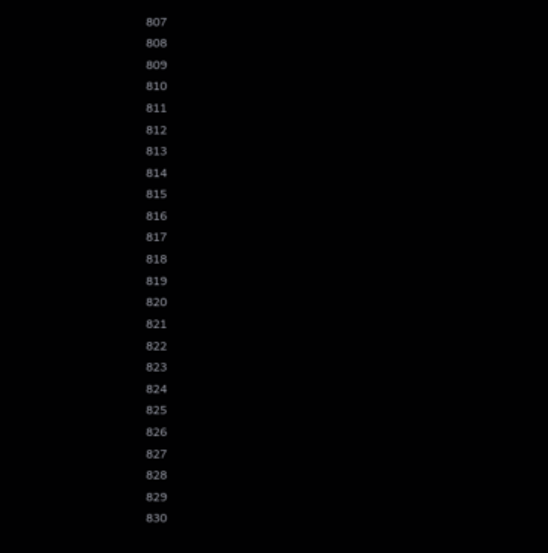807
808
809
810
811
812
813
814
815
816
817
818
819
820
821
822
823
824
825
826
827
828
829
830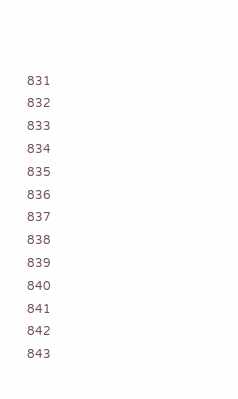831
832
833
834
835
836
837
838
839
840
841
842
843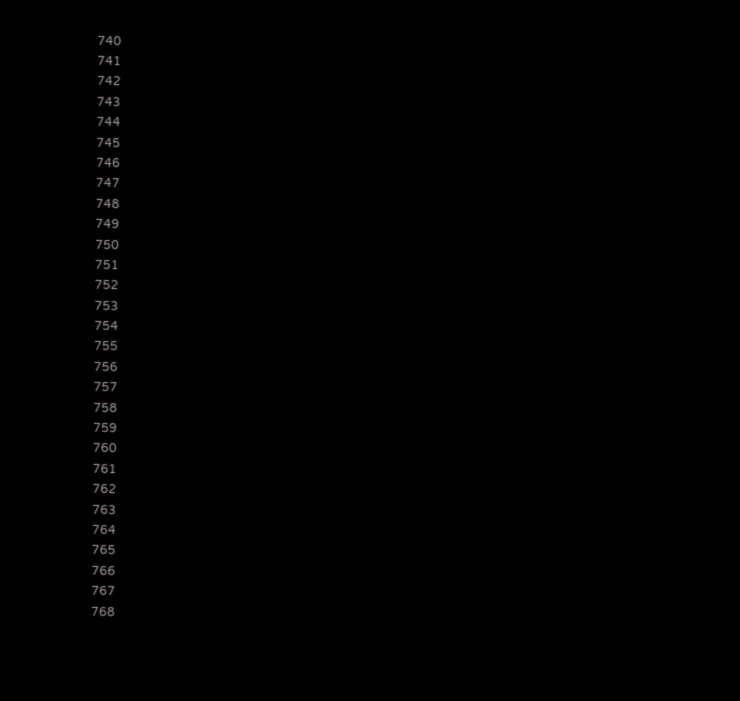740
741
742
743
744
745
746
747
748
749
750
751
752
753
754
755
756
757
758
759
760
761
762
763
764
765
766
767
768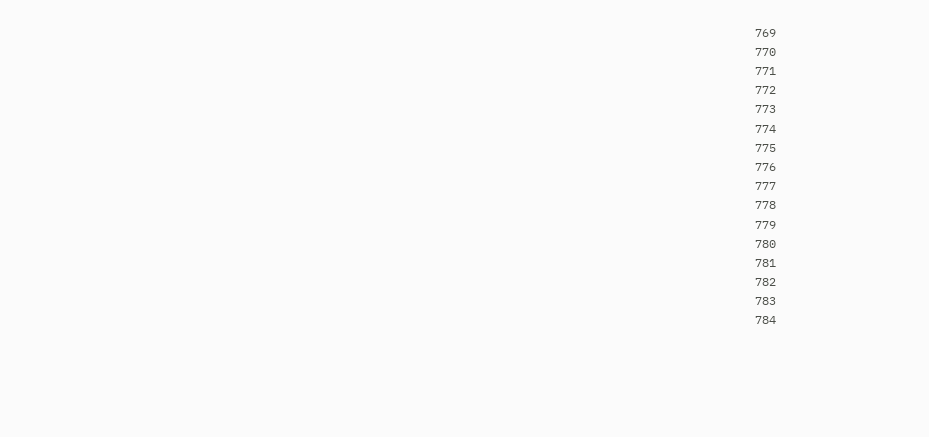769
770
771
772
773
774
775
776
777
778
779
780
781
782
783
784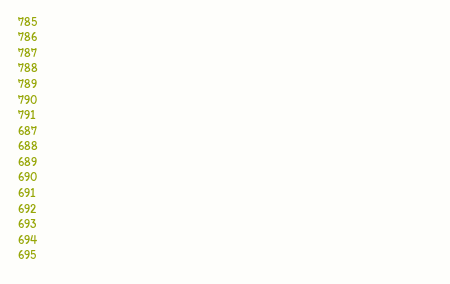785
786
787
788
789
790
791
687
688
689
690
691
692
693
694
695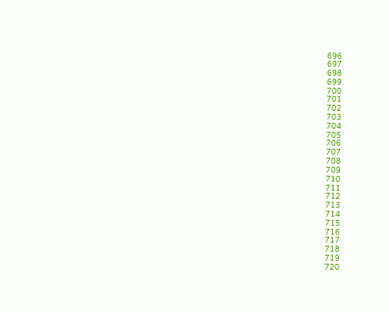696
697
698
699
700
701
702
703
704
705
706
707
708
709
710
711
712
713
714
715
716
717
718
719
720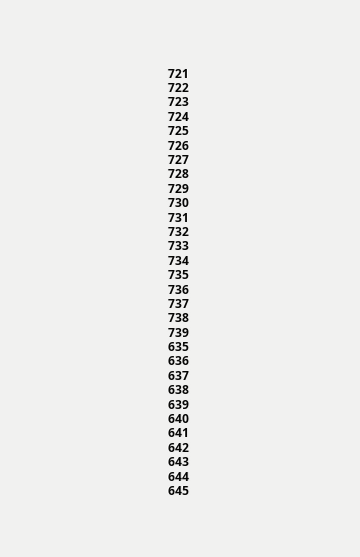721
722
723
724
725
726
727
728
729
730
731
732
733
734
735
736
737
738
739
635
636
637
638
639
640
641
642
643
644
645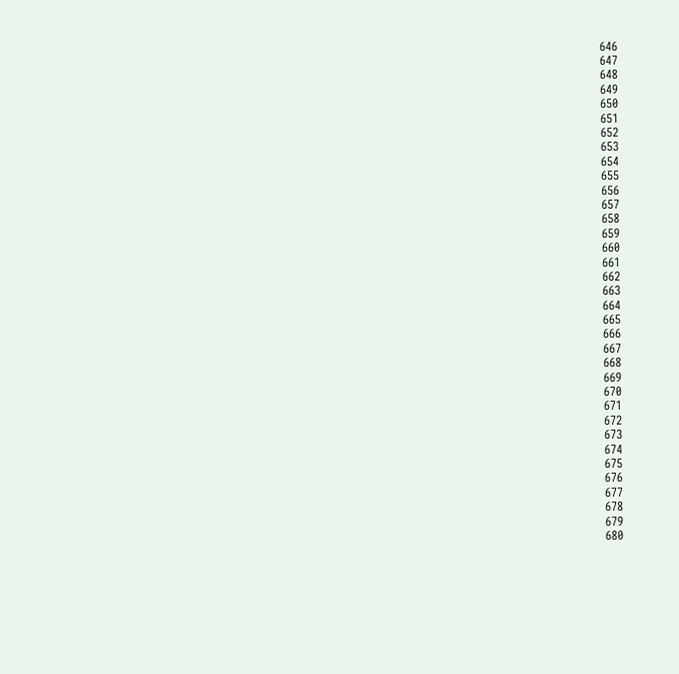646
647
648
649
650
651
652
653
654
655
656
657
658
659
660
661
662
663
664
665
666
667
668
669
670
671
672
673
674
675
676
677
678
679
680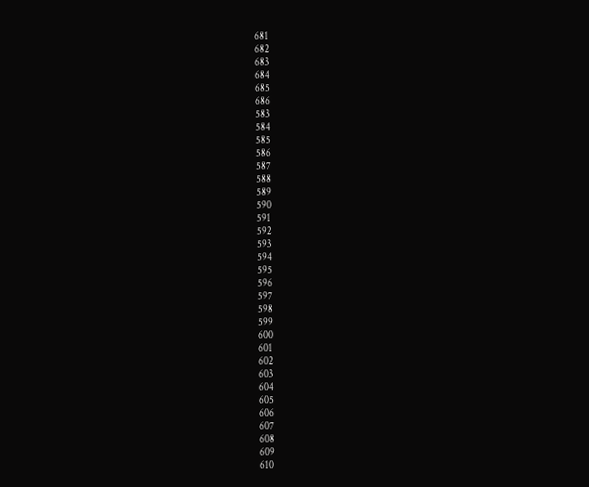681
682
683
684
685
686
583
584
585
586
587
588
589
590
591
592
593
594
595
596
597
598
599
600
601
602
603
604
605
606
607
608
609
610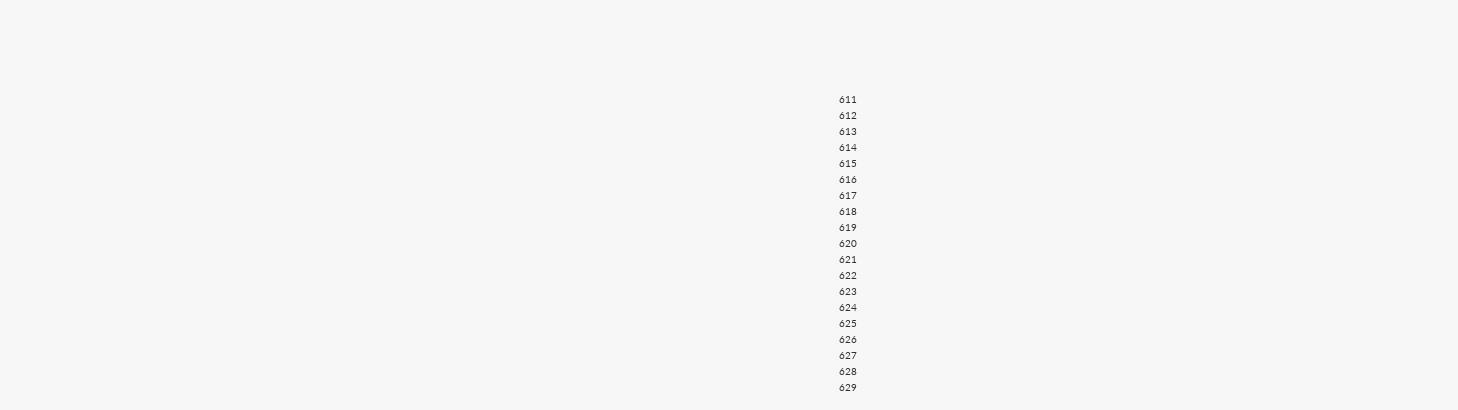611
612
613
614
615
616
617
618
619
620
621
622
623
624
625
626
627
628
629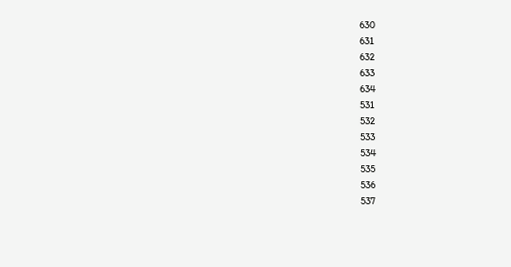630
631
632
633
634
531
532
533
534
535
536
537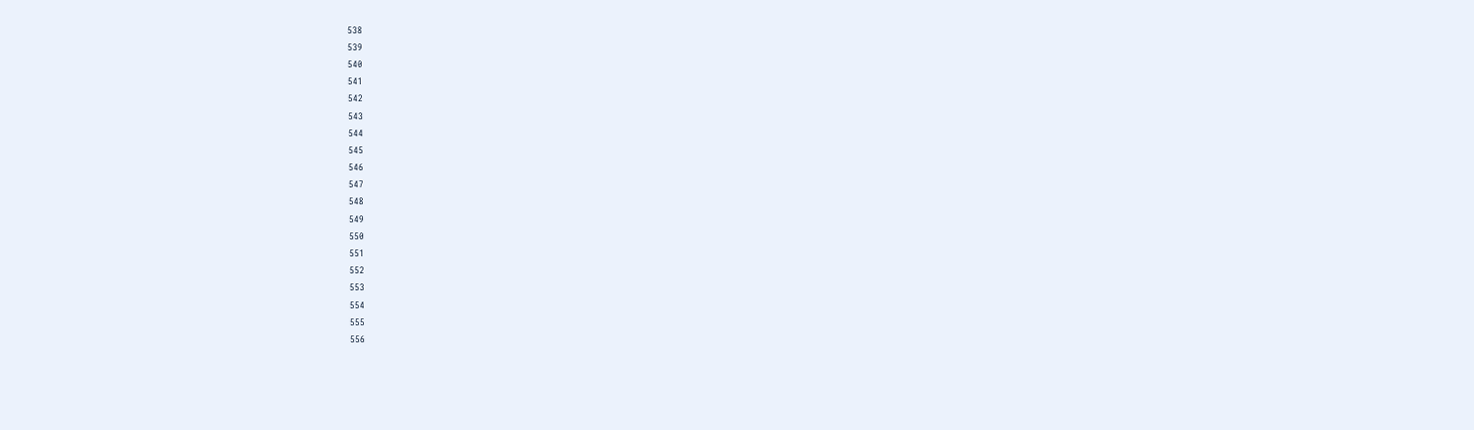538
539
540
541
542
543
544
545
546
547
548
549
550
551
552
553
554
555
556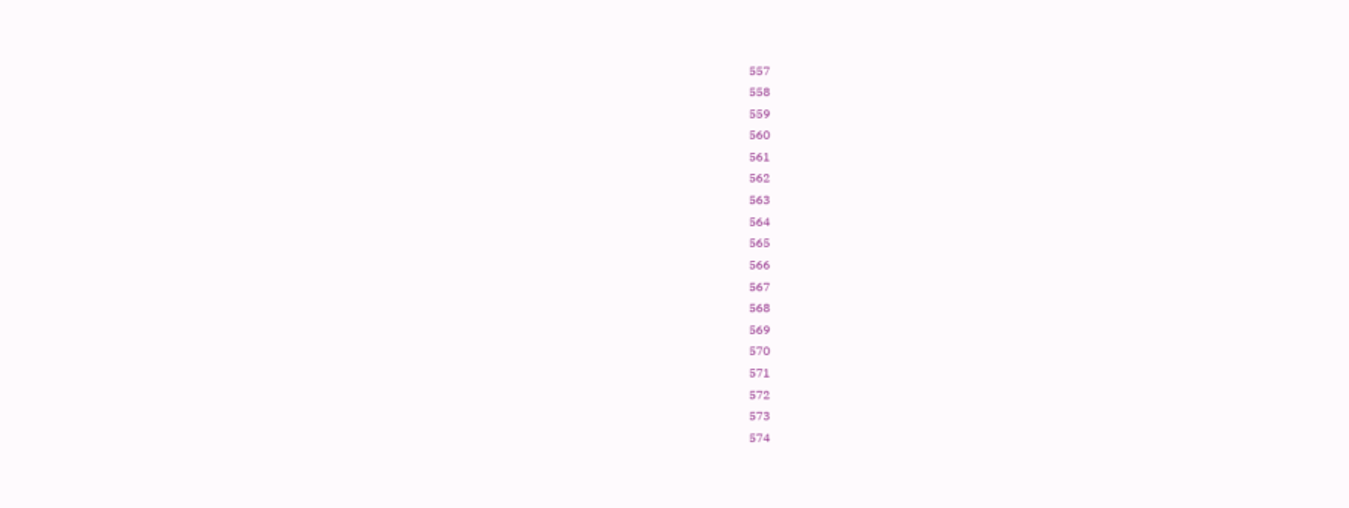557
558
559
560
561
562
563
564
565
566
567
568
569
570
571
572
573
574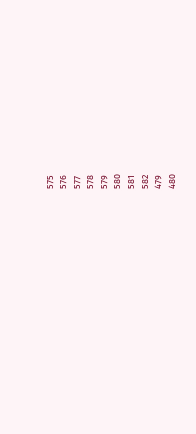575
576
577
578
579
580
581
582
479
480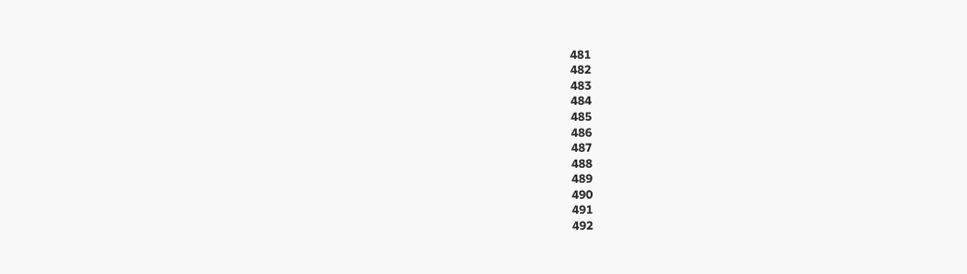481
482
483
484
485
486
487
488
489
490
491
492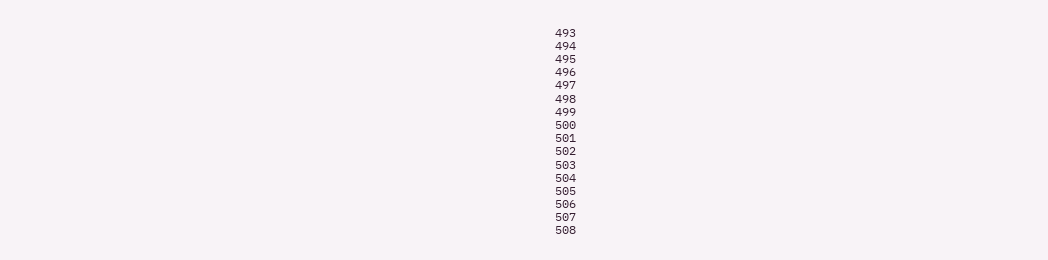493
494
495
496
497
498
499
500
501
502
503
504
505
506
507
508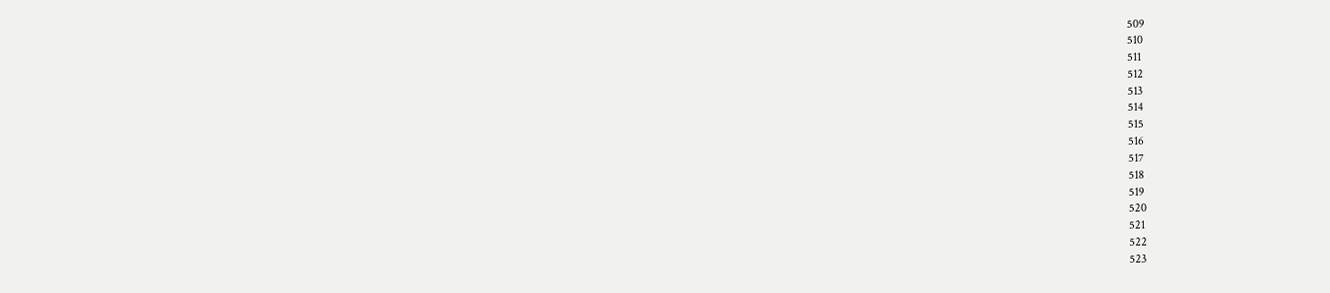509
510
511
512
513
514
515
516
517
518
519
520
521
522
523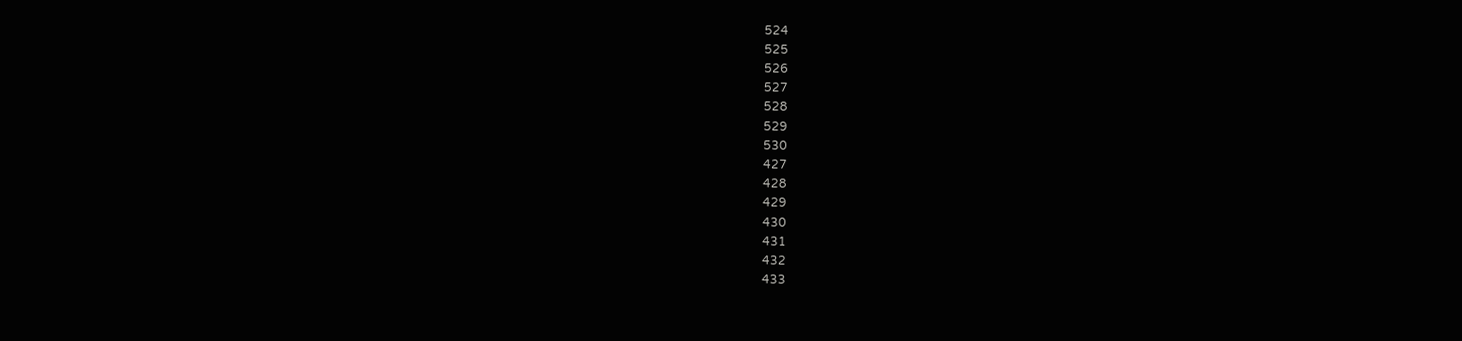524
525
526
527
528
529
530
427
428
429
430
431
432
433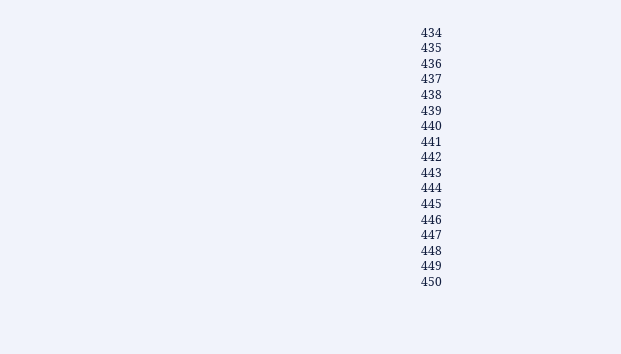434
435
436
437
438
439
440
441
442
443
444
445
446
447
448
449
450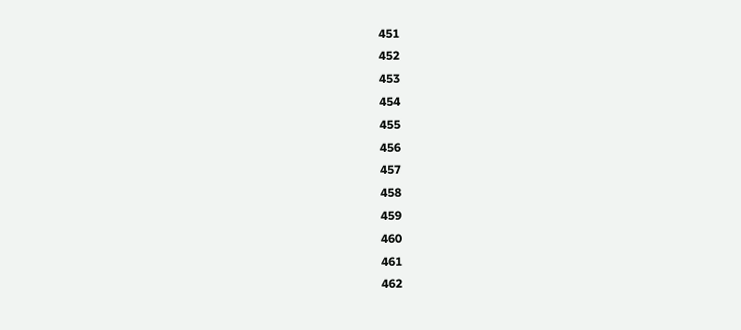451
452
453
454
455
456
457
458
459
460
461
462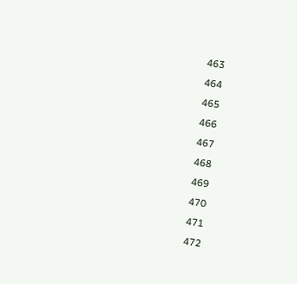463
464
465
466
467
468
469
470
471
472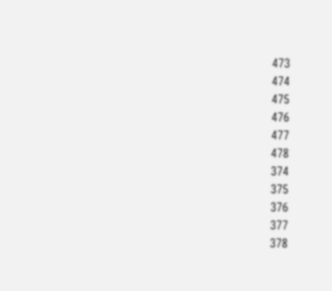473
474
475
476
477
478
374
375
376
377
378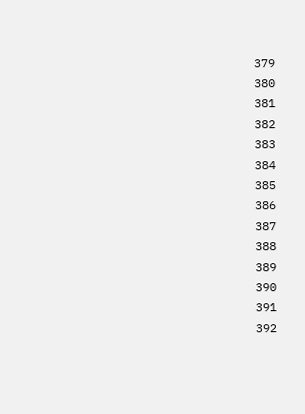379
380
381
382
383
384
385
386
387
388
389
390
391
392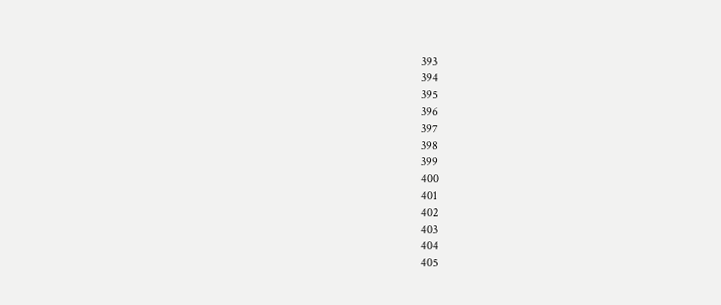393
394
395
396
397
398
399
400
401
402
403
404
405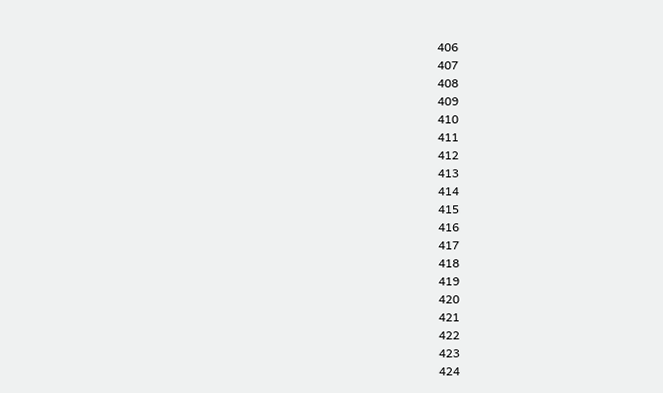406
407
408
409
410
411
412
413
414
415
416
417
418
419
420
421
422
423
424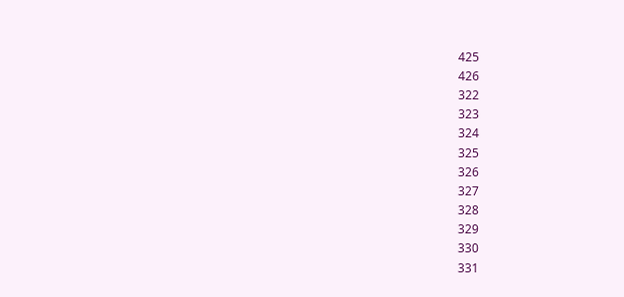425
426
322
323
324
325
326
327
328
329
330
331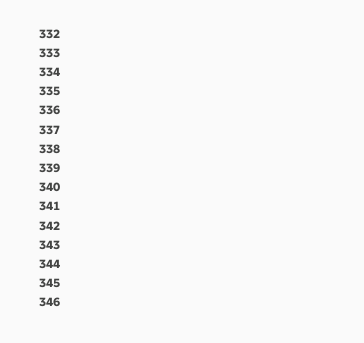332
333
334
335
336
337
338
339
340
341
342
343
344
345
346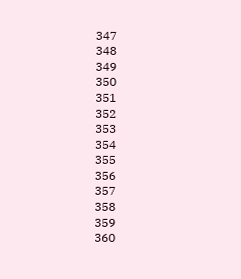347
348
349
350
351
352
353
354
355
356
357
358
359
360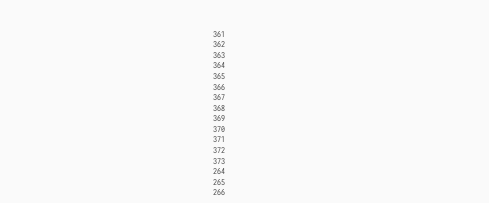361
362
363
364
365
366
367
368
369
370
371
372
373
264
265
266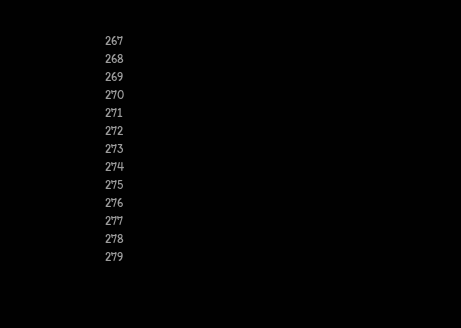267
268
269
270
271
272
273
274
275
276
277
278
279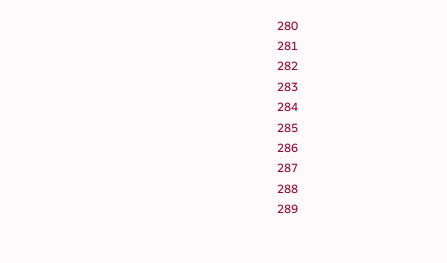280
281
282
283
284
285
286
287
288
289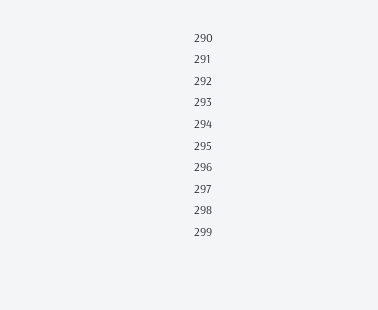290
291
292
293
294
295
296
297
298
299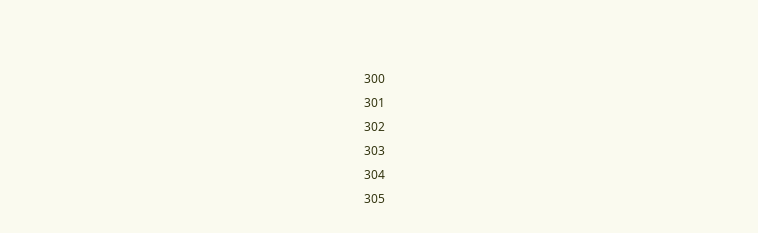300
301
302
303
304
305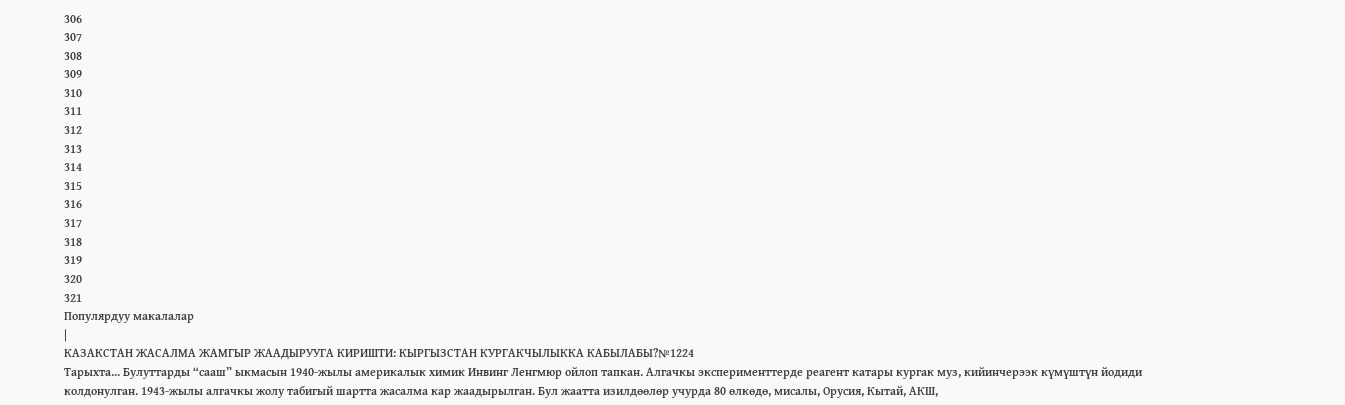306
307
308
309
310
311
312
313
314
315
316
317
318
319
320
321
Популярдуу макалалар
|
КАЗАКСТАН ЖАСАЛМА ЖАМГЫР ЖААДЫРУУГА КИРИШТИ: КЫРГЫЗСТАН КУРГАКЧЫЛЫККА КАБЫЛАБЫ?№1224
Тарыхта... Булуттарды “сааш” ыкмасын 1940-жылы америкалык химик Инвинг Ленгмюр ойлоп тапкан. Алгачкы эксперименттерде реагент катары кургак муз, кийинчерээк күмүштүн йодиди колдонулган. 1943-жылы алгачкы жолу табигый шартта жасалма кар жаадырылган. Бул жаатта изилдөөлөр учурда 80 өлкөдө, мисалы, Орусия, Кытай, АКШ,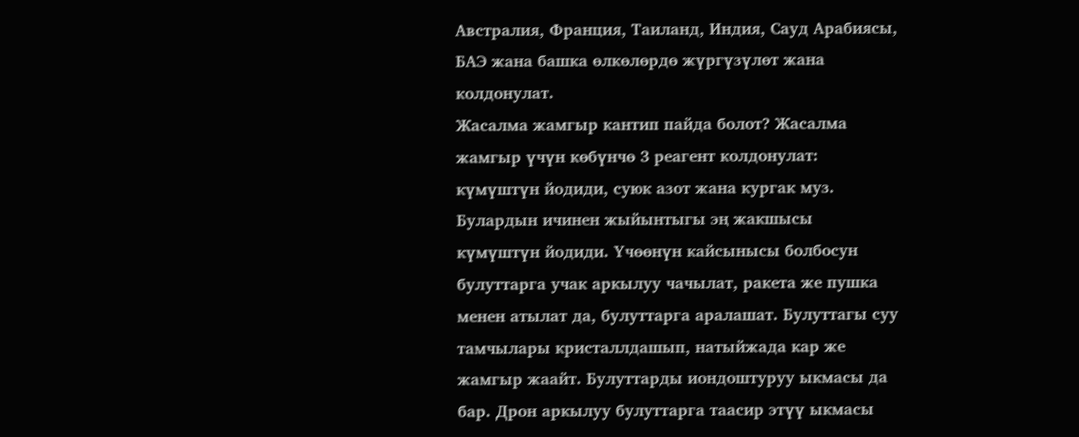Австралия, Франция, Таиланд, Индия, Сауд Арабиясы, БАЭ жана башка өлкөлөрдө жүргүзүлөт жана колдонулат.
Жасалма жамгыр кантип пайда болот? Жасалма жамгыр үчүн көбүнчө 3 реагент колдонулат: күмүштүн йодиди, суюк азот жана кургак муз. Булардын ичинен жыйынтыгы эң жакшысы күмүштүн йодиди. Үчөөнүн кайсынысы болбосун булуттарга учак аркылуу чачылат, ракета же пушка менен атылат да, булуттарга аралашат. Булуттагы суу тамчылары кристаллдашып, натыйжада кар же жамгыр жаайт. Булуттарды иондоштуруу ыкмасы да бар. Дрон аркылуу булуттарга таасир этүү ыкмасы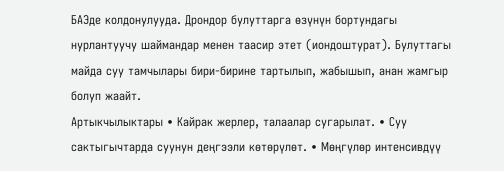БАЭде колдонулууда. Дрондор булуттарга өзүнүн бортундагы нурлантуучу шаймандар менен таасир этет (иондоштурат). Булуттагы майда суу тамчылары бири-бирине тартылып, жабышып, анан жамгыр болуп жаайт.
Артыкчылыктары • Кайрак жерлер, талаалар сугарылат. • Суу сактыгычтарда суунун деңгээли көтөрүлөт. • Мөңгүлөр интенсивдүү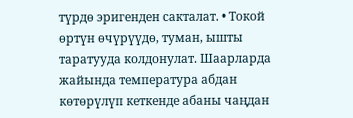түрдө эригенден сакталат. • Токой өртүн өчүрүүдө, туман, ышты таратууда колдонулат. Шаарларда жайында температура абдан көтөрүлүп кеткенде абаны чаңдан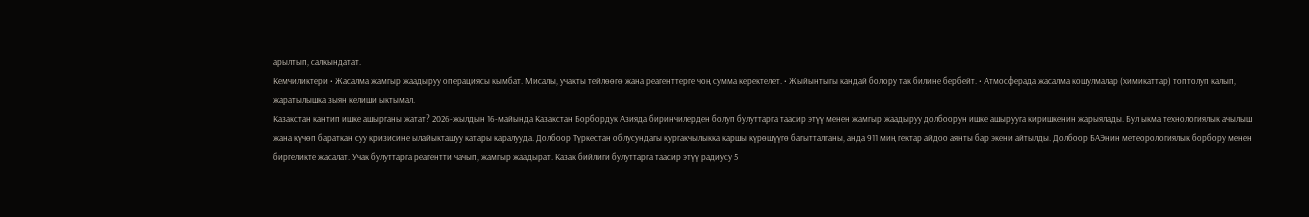арылтып, салкындатат.
Кемчиликтери • Жасалма жамгыр жаадыруу операциясы кымбат. Мисалы, учакты тейлөөгө жана реагенттерге чоң сумма керектелет. • Жыйынтыгы кандай болору так билине бербейт. • Атмосферада жасалма кошулмалар (химикаттар) топтолуп калып, жаратылышка зыян келиши ыктымал.
Казакстан кантип ишке ашырганы жатат? 2026-жылдын 16-майында Казакстан Борбордук Азияда биринчилерден болуп булуттарга таасир этүү менен жамгыр жаадыруу долбоорун ишке ашырууга киришкенин жарыялады. Бул ыкма технологиялык ачылыш жана күчөп бараткан суу кризисине ылайыкташуу катары каралууда. Долбоор Түркестан облусундагы кургакчылыкка каршы күрөшүүгө багытталганы, анда 911 миң гектар айдоо аянты бар экени айтылды. Долбоор БАЭнин метеорологиялык борбору менен биргеликте жасалат. Учак булуттарга реагентти чачып, жамгыр жаадырат. Казак бийлиги булуттарга таасир этүү радиусу 5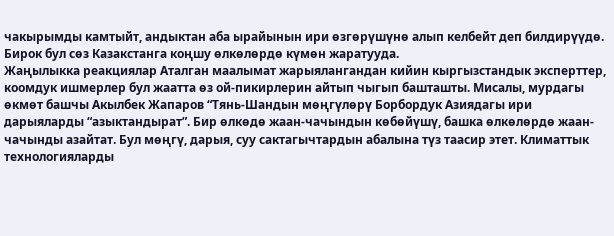чакырымды камтыйт, андыктан аба ырайынын ири өзгөрүшүнө алып келбейт деп билдирүүдө. Бирок бул сөз Казакстанга коңшу өлкөлөрдө күмөн жаратууда.
Жаңылыкка реакциялар Аталган маалымат жарыялангандан кийин кыргызстандык эксперттер, коомдук ишмерлер бул жаатта өз ой-пикирлерин айтып чыгып башташты. Мисалы, мурдагы өкмөт башчы Акылбек Жапаров “Тянь-Шандын мөңгүлөрү Борбордук Азиядагы ири дарыяларды “азыктандырат”. Бир өлкөдө жаан-чачындын көбөйүшү, башка өлкөлөрдө жаан-чачынды азайтат. Бул мөңгү, дарыя, суу сактагычтардын абалына түз таасир этет. Климаттык технологияларды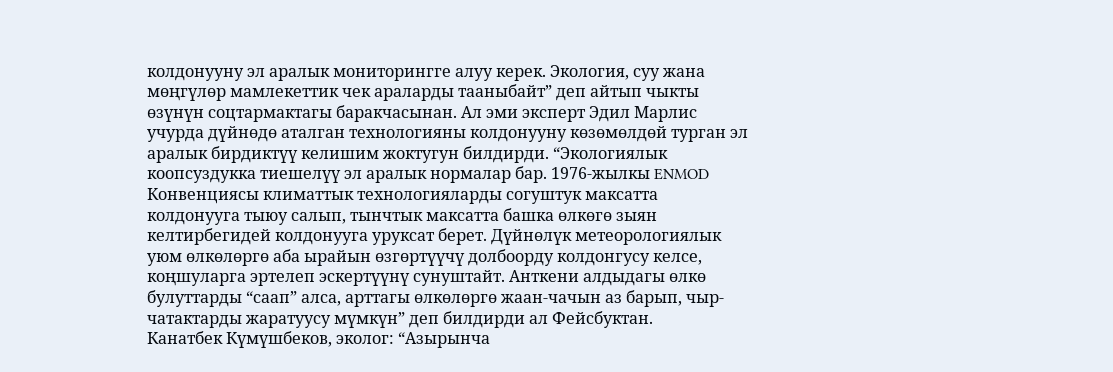колдонууну эл аралык мониторингге алуу керек. Экология, суу жана мөңгүлөр мамлекеттик чек араларды тааныбайт” деп айтып чыкты өзүнүн соцтармактагы баракчасынан. Ал эми эксперт Эдил Марлис учурда дүйнөдө аталган технологияны колдонууну көзөмөлдөй турган эл аралык бирдиктүү келишим жоктугун билдирди. “Экологиялык коопсуздукка тиешелүү эл аралык нормалар бар. 1976-жылкы ENMOD Конвенциясы климаттык технологияларды согуштук максатта колдонууга тыюу салып, тынчтык максатта башка өлкөгө зыян келтирбегидей колдонууга уруксат берет. Дүйнөлүк метеорологиялык уюм өлкөлөргө аба ырайын өзгөртүүчү долбоорду колдонгусу келсе, коңшуларга эртелеп эскертүүнү сунуштайт. Анткени алдыдагы өлкө булуттарды “саап” алса, арттагы өлкөлөргө жаан-чачын аз барып, чыр-чатактарды жаратуусу мүмкүн” деп билдирди ал Фейсбуктан.
Канатбек Күмүшбеков, эколог: “Азырынча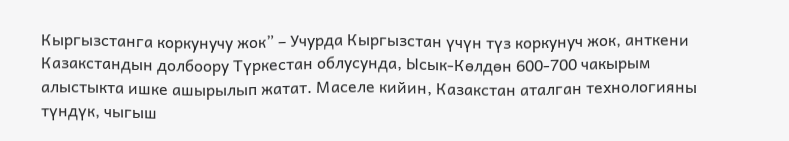Кыргызстанга коркунучу жок” – Учурда Кыргызстан үчүн түз коркунуч жок, анткени Казакстандын долбоору Түркестан облусунда, Ысык-Көлдөн 600-700 чакырым алыстыкта ишке ашырылып жатат. Маселе кийин, Казакстан аталган технологияны түндүк, чыгыш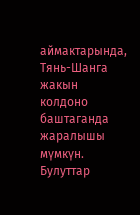аймактарында, Тянь-Шанга жакын колдоно баштаганда жаралышы мүмкүн. Булуттар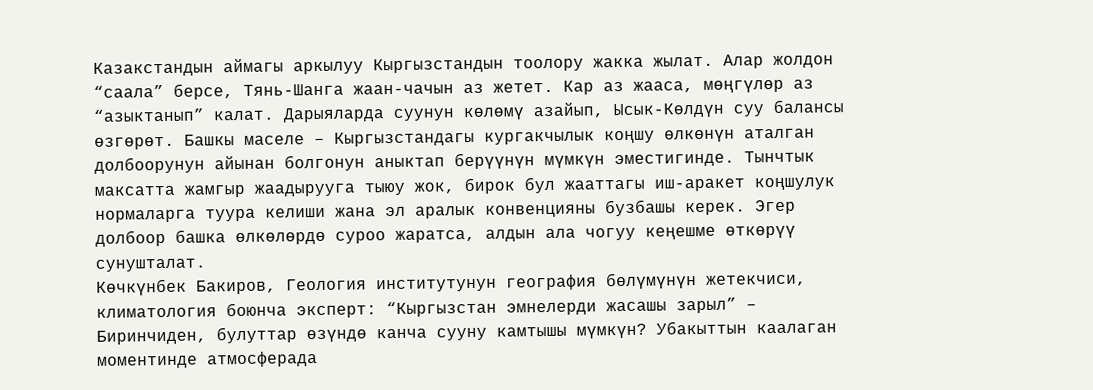Казакстандын аймагы аркылуу Кыргызстандын тоолору жакка жылат. Алар жолдон “саала” берсе, Тянь-Шанга жаан-чачын аз жетет. Кар аз жааса, мөңгүлөр аз “азыктанып” калат. Дарыяларда суунун көлөмү азайып, Ысык-Көлдүн суу балансы өзгөрөт. Башкы маселе – Кыргызстандагы кургакчылык коңшу өлкөнүн аталган долбоорунун айынан болгонун аныктап берүүнүн мүмкүн эместигинде. Тынчтык максатта жамгыр жаадырууга тыюу жок, бирок бул жааттагы иш-аракет коңшулук нормаларга туура келиши жана эл аралык конвенцияны бузбашы керек. Эгер долбоор башка өлкөлөрдө суроо жаратса, алдын ала чогуу кеңешме өткөрүү сунушталат.
Көчкүнбек Бакиров, Геология институтунун география бөлүмүнүн жетекчиси, климатология боюнча эксперт: “Кыргызстан эмнелерди жасашы зарыл” – Биринчиден, булуттар өзүндө канча сууну камтышы мүмкүн? Убакыттын каалаган моментинде атмосферада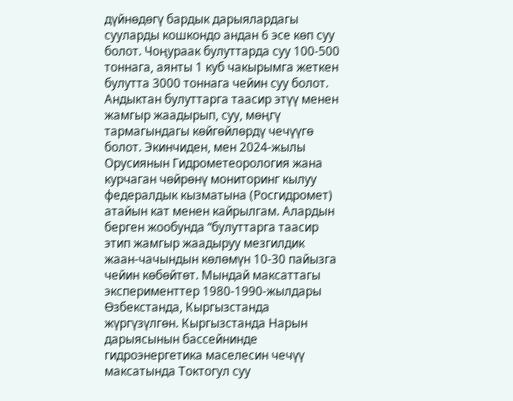дүйнөдөгү бардык дарыялардагы сууларды кошкондо андан 6 эсе көп суу болот. Чоңураак булуттарда суу 100-500 тоннага, аянты 1 куб чакырымга жеткен булутта 3000 тоннага чейин суу болот. Андыктан булуттарга таасир этүү менен жамгыр жаадырып, суу, мөңгү тармагындагы көйгөйлөрдү чечүүгө болот. Экинчиден, мен 2024-жылы Орусиянын Гидрометеорология жана курчаган чөйрөнү мониторинг кылуу федералдык кызматына (Росгидромет) атайын кат менен кайрылгам. Алардын берген жообунда “булуттарга таасир этип жамгыр жаадыруу мезгилдик жаан-чачындын көлөмүн 10-30 пайызга чейин көбөйтөт. Мындай максаттагы эксперименттер 1980-1990-жылдары Өзбекстанда, Кыргызстанда жүргүзүлгөн. Кыргызстанда Нарын дарыясынын бассейнинде гидроэнергетика маселесин чечүү максатында Токтогул суу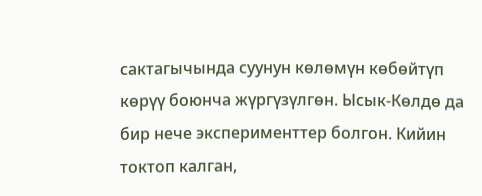сактагычында суунун көлөмүн көбөйтүп көрүү боюнча жүргүзүлгөн. Ысык-Көлдө да бир нече эксперименттер болгон. Кийин токтоп калган,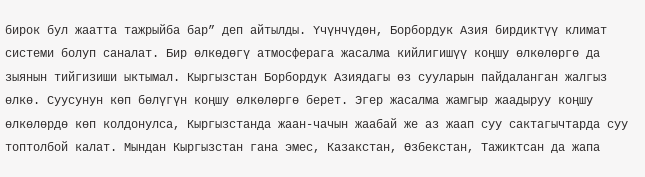бирок бул жаатта тажрыйба бар” деп айтылды. Үчүнчүдөн, Борбордук Азия бирдиктүү климат системи болуп саналат. Бир өлкөдөгү атмосферага жасалма кийлигишүү коңшу өлкөлөргө да зыянын тийгизиши ыктымал. Кыргызстан Борбордук Азиядагы өз сууларын пайдаланган жалгыз өлкө. Суусунун көп бөлүгүн коңшу өлкөлөргө берет. Эгер жасалма жамгыр жаадыруу коңшу өлкөлөрдө көп колдонулса, Кыргызстанда жаан-чачын жаабай же аз жаап суу сактагычтарда суу топтолбой калат. Мындан Кыргызстан гана эмес, Казакстан, Өзбекстан, Тажиктсан да жапа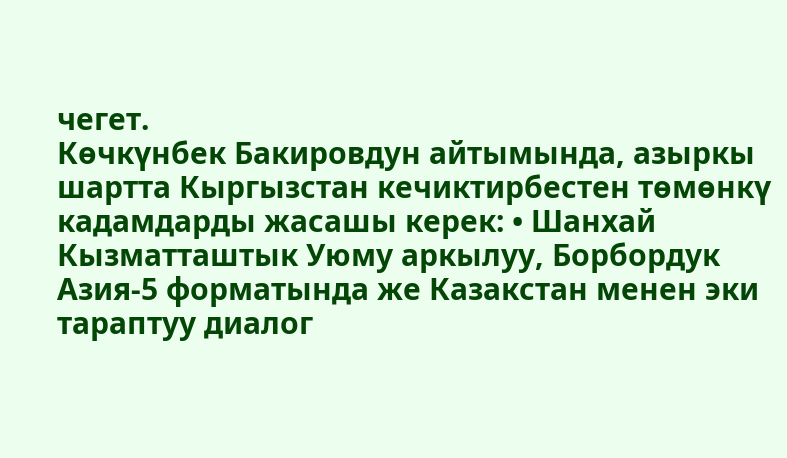чегет.
Көчкүнбек Бакировдун айтымында, азыркы шартта Кыргызстан кечиктирбестен төмөнкү кадамдарды жасашы керек: • Шанхай Кызматташтык Уюму аркылуу, Борбордук Азия-5 форматында же Казакстан менен эки тараптуу диалог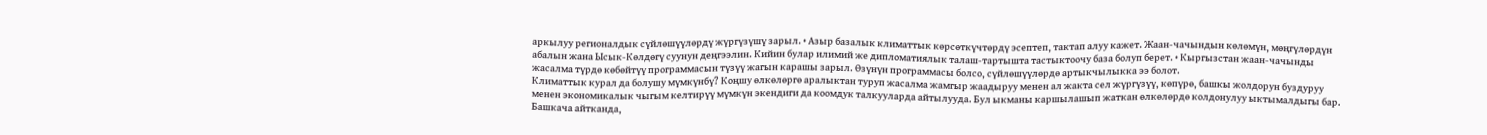аркылуу регионалдык сүйлөшүүлөрдү жүргүзүшү зарыл. • Азыр базалык климаттык көрсөткүчтөрдү эсептеп, тактап алуу кажет. Жаан-чачындын көлөмүн, мөңгүлөрдүн абалын жана Ысык-Көлдөгү суунун деңгээлин. Кийин булар илимий же дипломатиялык талаш-тартышта тастыктоочу база болуп берет. • Кыргызстан жаан-чачынды жасалма түрдө көбөйтүү программасын түзүү жагын карашы зарыл. Өзүнүн программасы болсо, сүйлөшүүлөрдө артыкчылыкка ээ болот.
Климаттык курал да болушу мүмкүнбү? Коңшу өлкөлөргө аралыктан туруп жасалма жамгыр жаадыруу менен ал жакта сел жүргүзүү, көпүрө, башкы жолдорун буздуруу менен экономикалык чыгым келтирүү мүмкүн экендиги да коомдук талкууларда айтылууда. Бул ыкманы каршылашып жаткан өлкөлөрдө колдонулуу ыктымалдыгы бар. Башкача айтканда,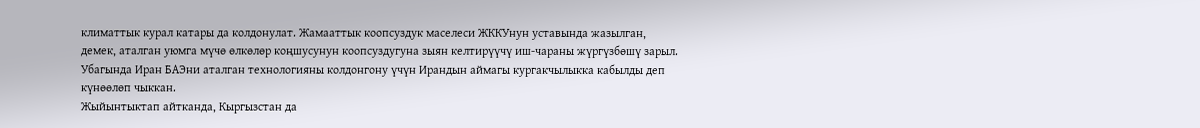климаттык курал катары да колдонулат. Жамааттык коопсуздук маселеси ЖККУнун уставында жазылган, демек, аталган уюмга мүчө өлкөлөр коңшусунун коопсуздугуна зыян келтирүүчү иш-чараны жүргүзбөшү зарыл. Убагында Иран БАЭни аталган технологияны колдонгону үчүн Ирандын аймагы кургакчылыкка кабылды деп күнөөлөп чыккан.
Жыйынтыктап айтканда, Кыргызстан да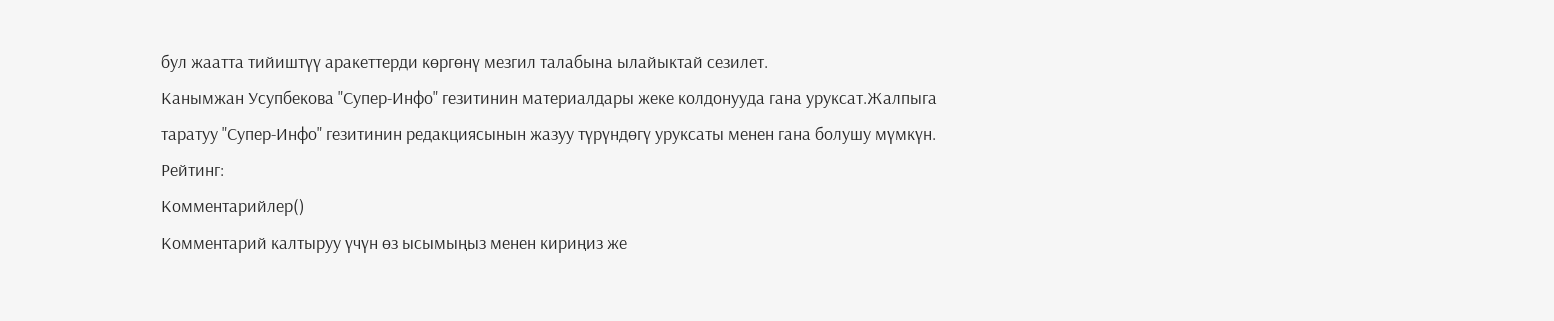бул жаатта тийиштүү аракеттерди көргөнү мезгил талабына ылайыктай сезилет.
Канымжан Усупбекова "Супер-Инфо" гезитинин материалдары жеке колдонууда гана уруксат.Жалпыга таратуу "Супер-Инфо" гезитинин редакциясынын жазуу түрүндөгү уруксаты менен гана болушу мүмкүн. Рейтинг:
Комментарийлер()
Комментарий калтыруу үчүн өз ысымыңыз менен кириңиз же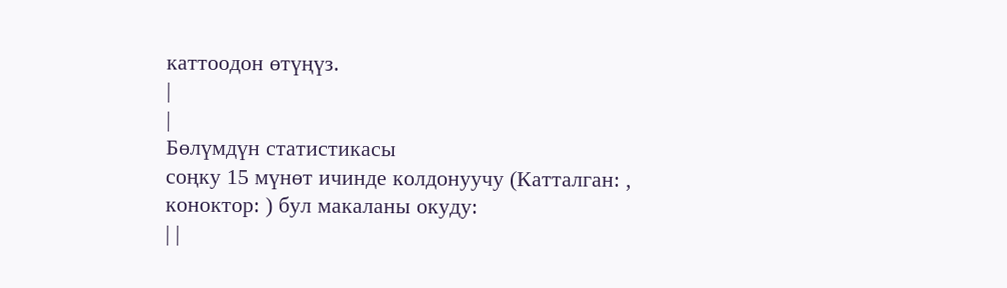каттоодон өтүңүз.
|
|
Бөлүмдүн статистикасы
соңку 15 мүнөт ичинде колдонуучу (Катталган: , коноктор: ) бул макаланы окуду:
| |